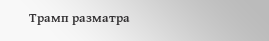Трамп разматра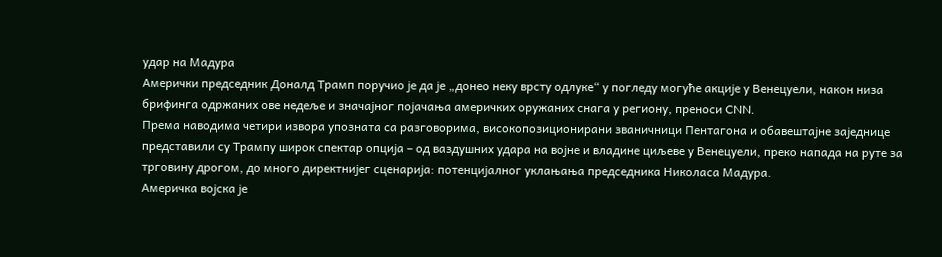удар на Мадура
Амерички председник Доналд Трамп поручио је да је „донео неку врсту одлуке“ у погледу могуће акције у Венецуели, након низа брифинга одржаних ове недеље и значајног појачања америчких оружаних снага у региону, преноси CNN.
Према наводима четири извора упозната са разговорима, високопозиционирани званичници Пентагона и обавештајне заједнице представили су Трампу широк спектар опција – од ваздушних удара на војне и владине циљеве у Венецуели, преко напада на руте за трговину дрогом, до много директнијег сценарија: потенцијалног уклањања председника Николаса Мадура.
Америчка војска је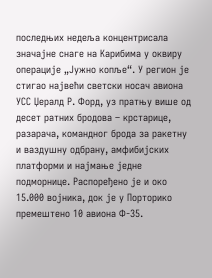последњих недеља концентрисала значајне снаге на Карибима у оквиру операције „Јужно копље“. У регион је стигао највећи светски носач авиона УСС Џералд Р. Форд, уз пратњу више од десет ратних бродова – крстарице, разарача, командног брода за ракетну и ваздушну одбрану, амфибијских платформи и најмање једне подморнице. Распоређено је и око 15.000 војника, док је у Порторико премештено 10 авиона Ф-35.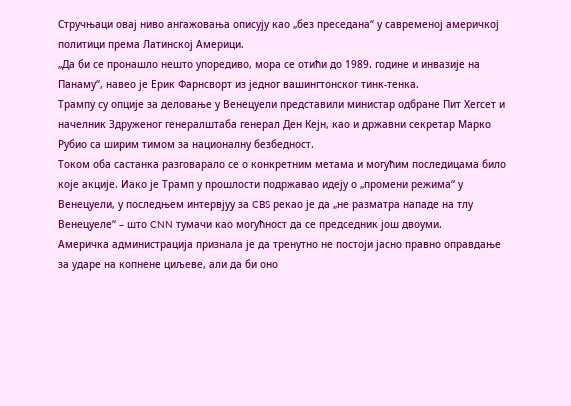Стручњаци овај ниво ангажовања описују као „без преседана“ у савременој америчкој политици према Латинској Америци.
„Да би се пронашло нешто упоредиво, мора се отићи до 1989. године и инвазије на Панаму“, навео је Ерик Фарнсворт из једног вашингтонског тинк-тенка.
Трампу су опције за деловање у Венецуели представили министар одбране Пит Хегсет и начелник Здруженог генералштаба генерал Ден Кејн, као и државни секретар Марко Рубио са ширим тимом за националну безбедност.
Током оба састанка разговарало се о конкретним метама и могућим последицама било које акције. Иако је Трамп у прошлости подржавао идеју о „промени режима“ у Венецуели, у последњем интервјуу за CBS рекао је да „не разматра нападе на тлу Венецуеле“ – што CNN тумачи као могућност да се председник још двоуми.
Америчка администрација признала је да тренутно не постоји јасно правно оправдање за ударе на копнене циљеве, али да би оно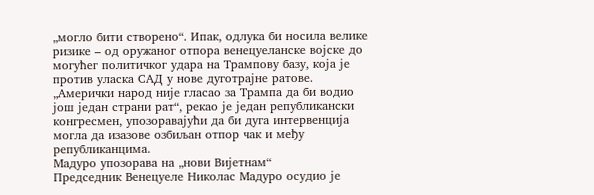„могло бити створено“. Ипак, одлука би носила велике ризике – од оружаног отпора венецуеланске војске до могућег политичког удара на Трампову базу, која је против уласка САД у нове дуготрајне ратове.
„Амерички народ није гласао за Трампа да би водио још један страни рат“, рекао је један републикански конгресмен, упозоравајући да би дуга интервенција могла да изазове озбиљан отпор чак и међу републиканцима.
Мадуро упозорава на „нови Вијетнам“
Председник Венецуеле Николас Мадуро осудио је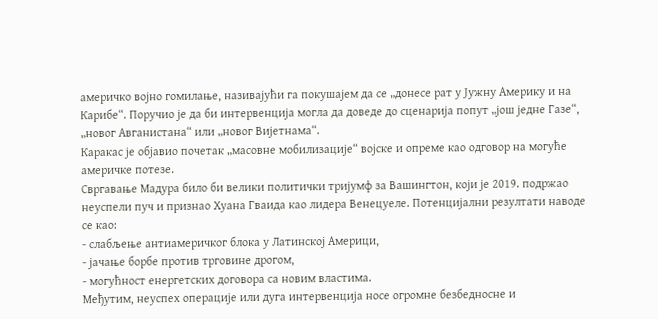америчко војно гомилање, називајући га покушајем да се „донесе рат у Јужну Америку и на Карибе“. Поручио је да би интервенција могла да доведе до сценарија попут „још једне Газе“, „новог Авганистана“ или „новог Вијетнама“.
Каракас је објавио почетак „масовне мобилизације“ војске и опреме као одговор на могуће америчке потезе.
Свргавање Мадура било би велики политички тријумф за Вашингтон, који је 2019. подржао неуспели пуч и признао Хуана Гваида као лидера Венецуеле. Потенцијални резултати наводе се као:
- слабљење антиамеричког блока у Латинској Америци,
- јачање борбе против трговине дрогом,
- могућност енергетских договора са новим властима.
Међутим, неуспех операције или дуга интервенција носе огромне безбедносне и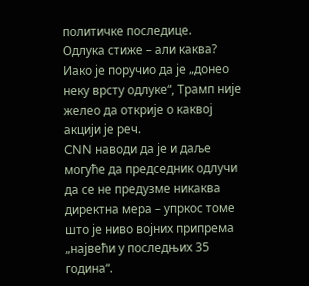политичке последице.
Одлука стиже – али каква?
Иако је поручио да је „донео неку врсту одлуке“, Трамп није желео да открије о каквој акцији је реч.
CNN наводи да је и даље могуће да председник одлучи да се не предузме никаква директна мера – упркос томе што је ниво војних припрема „највећи у последњих 35 година“.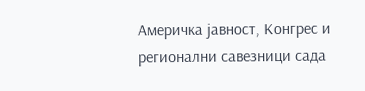Америчка јавност, Конгрес и регионални савезници сада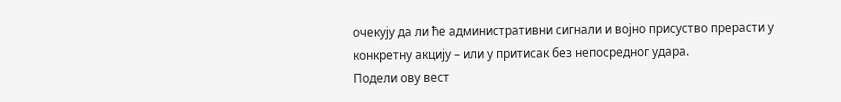очекују да ли ће административни сигнали и војно присуство прерасти у конкретну акцију – или у притисак без непосредног удара.
Подели ову вест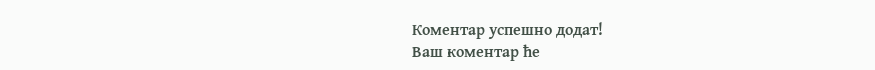Комeнтар успeшно додат!
Ваш комeнтар ћe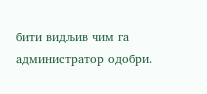бити видљив чим га администратор одобри.